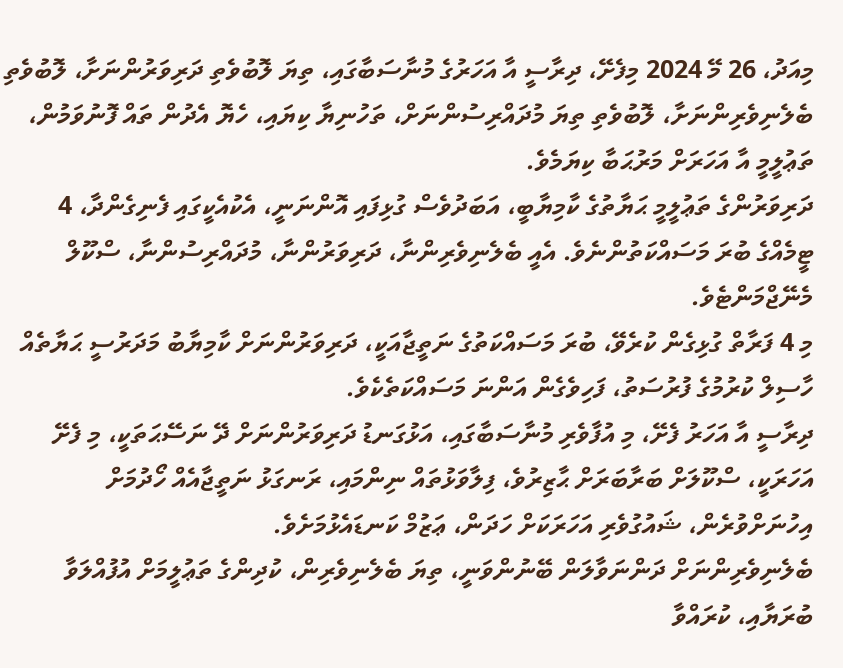މިއަދު، 26 މޭ 2024 މިފެށޭ، ދިރާސީ އާ އަހަރުގެ މުނާސަބާގައި، ތިޔަ ލޮބުވެތި ދަރިވަރުންނަށާ، ލޮބުވެތި ބެލެނިވެރިންނަށާ، ލޮބުވެތި ތިޔަ މުދައްރިސުންނަށް، ތަހުނިޔާ ކިޔައި، ހެޔޮ އެދުން ތައް ފޮނުވަމުން، ތަޢުލީމީ އާ އަހަރަށް މަރުޙަބާ ކިޔަމެވެ.
ދަރިވަރުންގެ ތަޢުލީމީ ޙަޔާތުގެ ކާމިޔާބީ، އަބަދުވެސް ގުޅިފައި އޮންނަނީ، އެކުއެކީގައި ފެނިގެންދާ، 4 ޓީމެއްގެ ބުރަ މަސައްކަތުންނެވެ. އެއީ ބެލެނިވެރިންނާ، ދަރިވަރުންނާ، މުދައްރިސުންނާ، ސްކޫލް މެނޭޖްމަންޓެވެ.
މި 4 ފަރާތް ގުޅިގެން ކުރެވޭ، ބުރަ މަސައްކަތުގެ ނަތީޖާއަކީ، ދަރިވަރުންނަށް ކާމިޔާބު މަދަރުސީ ޙަޔާތެއް ހާސިލް ކުރުމުގެ ފުރުސަތު، ފަހިވެގެން އަންނަ މަސައްކަތެކެވެ.
ދިރާސީ އާ އަހަރު ފެށޭ، މި އުފާވެރި މުނާސަބާގައި، އަޅުގަނޑު ދަރިވަރުންނަށް ދޭ ނަސޭޙަތަކީ، މި ފެށޭ އަހަރަކީ، ސްކޫލަށް ބަރާބަރަށް ޙާޒިރުވެ، ފިލާވަޅުތައް ނިންމައި، ރަނގަޅު ނަތީޖާއެއް ހޯދުމަށް އިހުނަށްވުރެން، ޝައުގުވެރި އަހަރަކަށް ހަދަން، ޢަޒުމް ކަނޑައެޅުމަށެވެ.
ބެލެނިވެރިންނަށް ދަންނަވާލަން ބޭނުންވަނީ، ތިޔަ ބެލެނިވެރިން، ކުދިންގެ ތަޢުލީމަށް އުފުއްލަވާ ބުރަޔާއި، ކުރައްވާ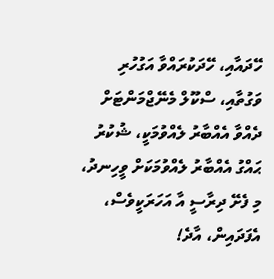ހޭދައާއި، ހޭދަކުރައްވާ އަގުހުރި ވަގުތާއި، ސްކޫލް މެނޭޖްމަންޓަށް ދެއްވާ އެއްބާރު ލެއްވުމަކީ، ޝުކުރު ޙައްގު އެއްބާރު ލެއްވުމަކަށް ވީހިނދު، މި ފެށޭ ދިރާސީ އާ އަހަރަކީވެސް، އެފަދައިން، އާދެ!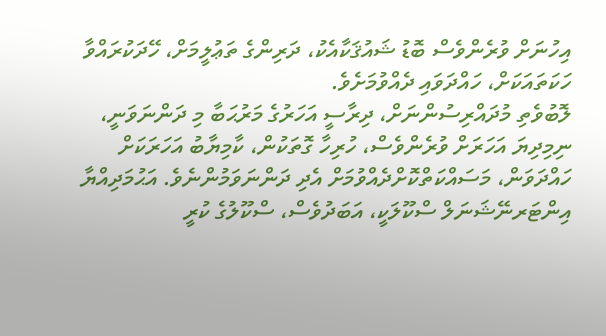އިހުނަށް ވުރެންވެސް ބޮޑު ޝައުޤަކާއެކު، ދަރިންގެ ތަޢުލީމަށް، ހޭދަކުރައްވާ ހަކަތައަކަށް، ހައްދަވައި ދެއްވުމަށެވެ.
ލޮބުވެތި މުދައްރިސުންނަށް، ދިރާސީ އަހަރުގެ މަރުޙަބާ މި ދަންނަވަނީ، ނިމިދިޔަ އަހަރަށް ވުރެންވެސް، ހުރިހާ ގޮތަކުން، ކާމިޔާބު އަހަރަކަށް ހައްދަވަން، މަސައްކަތްކޮށްދެއްވުމަށް އެދި ދަންނަވަމުންނެވެ. އަޙުމަދިއްޔާ އިންޓަރނޭޝަނަލް ސްކޫލަކީ، އަބަދުވެސް، ސްކޫލުގެ ކުރީ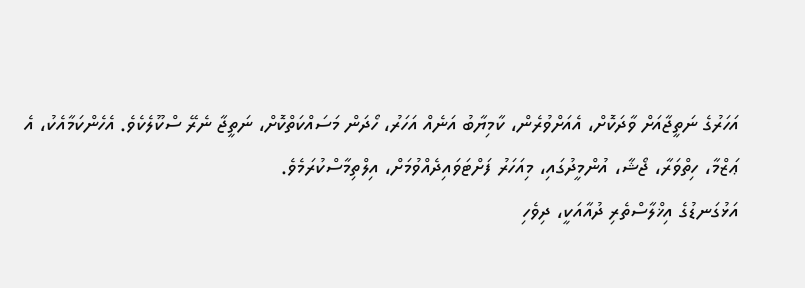އަހަރުގެ ނަތީޖާއަށް ވާދަކޮށް، އެއަށްވުރެން، ކާމިޔާބު އަނެއް އަހަރު، ހޯދަން މަސައްކަތްކޮށް، ނަތީޖާ ނެރޭ ސްކޫލެކެވެ. އެހެންކަމާއެކު، އެ ޢަޒްމާ، ހިތްވަރާ، ޖޯޝާ، އުންމީދުގައި، މިއަހަރު ފަށްޓަވައިދެއްވުމަށް، އިލްތިމާސްކުރަމެވެ.
އަޅުގަނޑުގެ އިޚްލާސްތެރި ދުއާއަކީ، ދިވެހި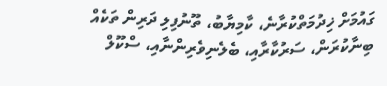ގައުމަށް ޚިދުމަތްކުރާނެ، ކާމިޔާބު، ތޫނުފިލި ދަރިން ތަކެއް ބިނާކުރަން، ސަރުކާރާއި، ބެލެނިވެރިންނާއި، ސްކޫލް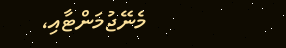މެނޭޖުމަންޓާއި،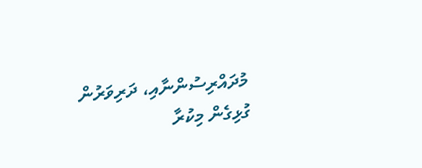މުދައްރިސުންނާއި، ދަރިވަރުން ގުޅިގެން މިކުރާ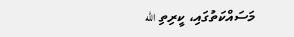މަސައްކަތުގައި، ކީރިތި الله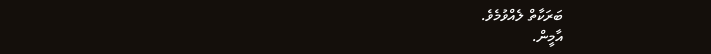ބަރަކާތް ލެއްވުމެވެ.
އާމީން.